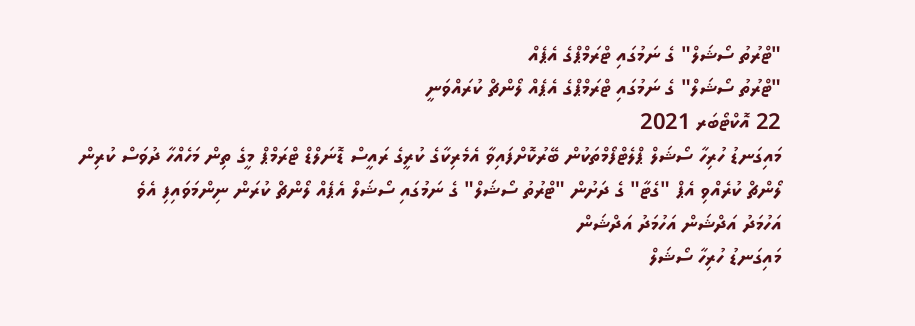"ޓްރުތު ސޯޝަލް" ގެ ނަމުގައި ޓްރަމްޕްގެ އެޕެއް
"ޓްރުތު ސޯޝަލް" ގެ ނަމުގައި ޓްރަމްޕްގެ އެޕެއް ލޯންޗް ކުރައްވަނީ
22 އޮކްޓޯބަރ 2021
މައިގަނޑު ހުރިހާ ސޯޝަލް ޕްލެޓްފޯމްތަކުން ބޭރުކޮށްފައިވާ އެމެރިކާގެ ކުރީގެ ރައީސް ޑޮނަލްޑް ޓްރަމްޕް މީގެ ތިން މަހެއްހާ ދުވަސް ކުރިން ލޯންޗް ކުރެއްވި އެޕް "ގެޓާ" ގެ ދަށުން "ޓްރުތު ސޯޝަލް" ގެ ނަމުގައި ސޯޝަލް އެޕެއް ލޯންޗް ކުރަން ނިންމަވައިފި އެވެ
އަހުމަދު އަދްޝަން އަހުމަދު އަދްޝަން
މައިގަނޑު ހުރިހާ ސޯޝަލް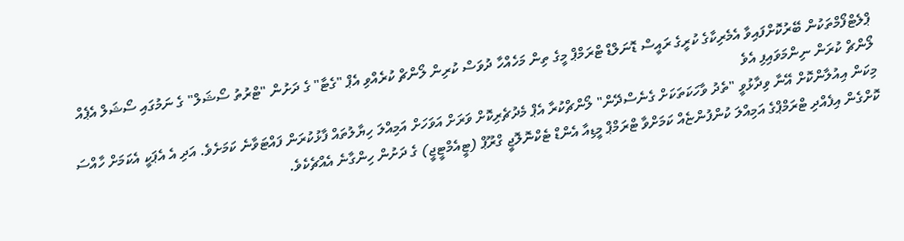ޕްލެޓްފޯމްތަކުން ބޭރުކޮށްފައިވާ އެމެރިކާގެ ކުރީގެ ރައީސް ޑޮނަލްޑް ޓްރަމްޕް މީގެ ތިން މަހެއްހާ ދުވަސް ކުރިން ލޯންޗް ކުރެއްވި އެޕް "ގެޓާ" ގެ ދަށުން "ޓްރުތު ސޯޝަލް" ގެ ނަމުގައި ސޯޝަލް އެޕެއް ލޯންޗް ކުރަން ނިންމަވައިފި އެވެ
މިކަން އިއުލާންކޮށް އޭނާ ވިދާޅުވީ "ތެދު ވާހަކަތަކަށް ގެނެސްދޭން" ލޯންޗްކުރާ އެޕް މެދުޗެރިކޮށް ވަރަށް އަވަހަށް އަމިއްލަ ހިޔާލުތައް ފާޅުކުރަން ފައްޓަވާނެ ކަމަށެވެ. އަދި އެ އެޕަކީ އެކަމަށް ހާއްސަ ކޮށްގެން އިފެއްދި ޓްރަމްޕްގެ އަމިއްލަ ކުންފުންޏެއް ކަމަށްވާ ޓްރަމްޕް މީޑިއާ އެންޑް ޓެކްނޮލޮޖީ ގްރޫޕް (ޓީއެމްޓީޖީ) ގެ ދަށުން ހިންގާނެ އެއްޗެކެވެ.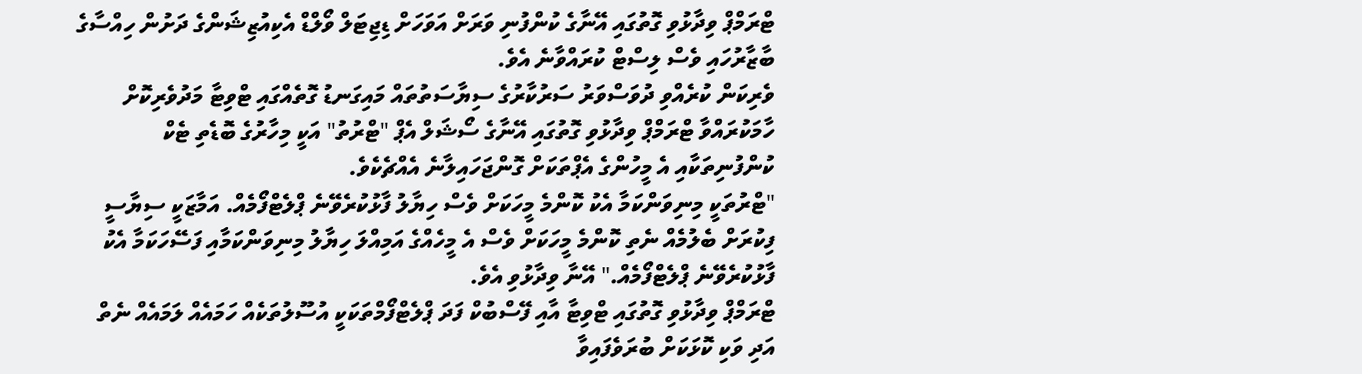ޓްރަމްޕް ވިދާޅުވި ގޮތުގައި އޭނާގެ ކުންފުނި ވަރަށް އަވަހަށް ޑިޖިޓަލް ވޯލްޑް އެކިއުޒިޝަންގެ ދަށުން ހިއްސާގެ ބާޒާރުހައި ވެސް ލިސްޓް ކުރައްވާނެ އެވެ.
ވެރިކަން ކުރެއްވި ދުވަސްވަރު ސަރުކާރުގެ ސިޔާސަތުތައް މައިގަނޑު ގޮތެއްގައި ޓްވިޓާ މަދުވެރިކޮށް ހާމަކުރައްވާ ޓްރަމްޕް ވިދާޅުވި ގޮތުގައި އޭނާގެ ސޯޝަލް އެޕް "ޓްރުތު" އަކީ މިހާރުގެ ބޮޑެތި ޓެކް ކުންފުނިތަކާއި އެ މީހުންގެ އެޕްތަކަށް ގޮންޖަހައިލާނެ އެއްޗެކެވެ.
"ޓްރުތަކީ މިނިވަންކަމާ އެކު ކޮންމެ މީހަކަށް ވެސް ހިޔާލު ފާޅުކުރެވޭނެ ޕްލެޓްފޯމެއް. އަމާޒަކީ ސިޔާސީ ފިކުރަށް ބެލުމެއް ނެތި ކޮންމެ މީހަކަށް ވެސް އެ މީހެއްގެ އަމިއްލަ ހިޔާލު މިނިވަންކަމާއި ފަސޭހަކަމާ އެކު ފާޅުކުރެވޭނެ ޕްލެޓްފޯމެއް." އޭނާ ވިދާޅުވި އެވެ.
ޓްރަމްޕް ވިދާޅުވި ގޮތުގައި ޓްވިޓާ އާއި ފޭސްބުކް ފަދަ ޕްލެޓްފޯމްތަކަކީ އުސޫލުތަކެއް ހަމައެއް ލަމައެއް ނެތް އަދި ވަކި ކޮޅަކަށް ބުރަވެފައިވާ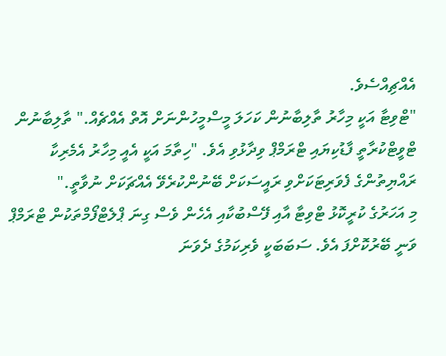އެއްޗިއްސެވެ.
"ޓްވިޓާ އަކީ މިހާރު ތާލިބާނުން ކަހަލަ މީސްމީހުންނަށް އޮތް އެއްޗެއް." ތާލިބާނުން ޓްވީޓްކުރާތީ ފާޑުކިޔައި ޓްރަމްޕް ވިދާޅުވި އެވެ. "ހިތާމަ އަކީ އެއީ މިހާރު އެމެރިކާ ރައްޔިތުންގެ ފެވަރިޓަކަށްވި ރައީސަކަށް ބޭނުންކުރެވޭ އެއްޗަކަށް ނުވާތީ."
މި އަހަރުގެ ކުރީކޮޅު ޓްވިޓާ އާއި ފޭސްބުކާއި އެހެން ވެސް ގިނަ ޕްލެޓްފޯމްތަކުން ޓްރަމްޕް ވަނީ ބޭރުކޮށްފަ އެވެ. ސަބަބަކީ ވެރިކަމުގެ ދެވަނަ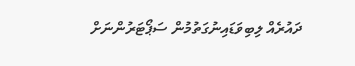ދައުރެއް ލިބިވަޑައިނުގަތުމުން ސަޕޯޓަރުންނަށް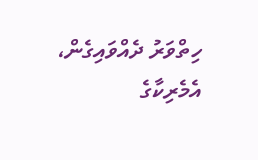ހިތްވަރު ދެއްވައިގެން، އެމެރިކާގެ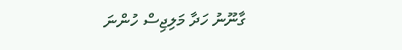ގާނޫނު ހަދާ މަލިޖިސް ހުންނަ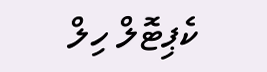ކެޕިޓޮލް ހިލް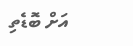އަށް ބޮޑެތި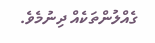ގެއްލުންތަކެއް ދިނުމެވެ.